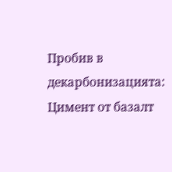Пробив в декарбонизацията: Цимент от базалт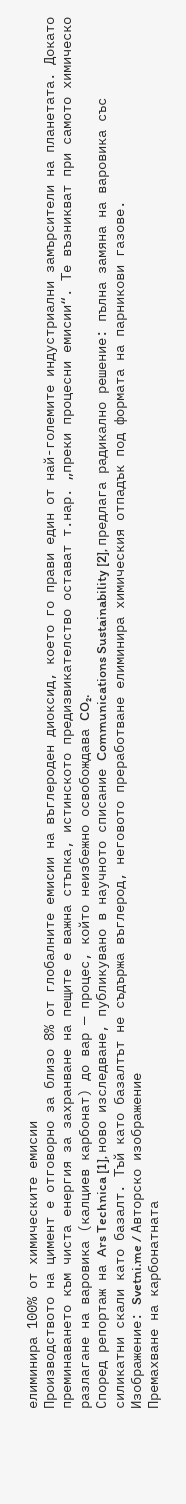елиминира 100% от химическите емисии
Производството на цимент е отговорно за близо 8% от глобалните емисии на въглероден диоксид, което го прави един от най-големите индустриални замърсители на планетата. Докато преминаването към чиста енергия за захранване на пещите е важна стъпка, истинското предизвикателство остават т.нар. „преки процесни емисии“. Те възникват при самото химическо разлагане на варовика (калциев карбонат) до вар — процес, който неизбежно освобождава CO₂.
Според репортаж на Ars Technica [1], ново изследване, публикувано в научното списание Communications Sustainability [2], предлага радикално решение: пълна замяна на варовика със силикатни скали като базалт. Тъй като базалтът не съдържа въглерод, неговото преработване елиминира химическия отпадък под формата на парникови газове.
Изображение: Svetni.me / Авторско изображение
Премахване на карбонатната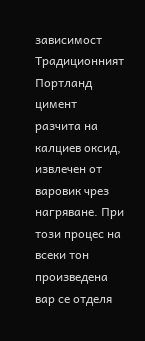зависимост
Традиционният Портланд цимент разчита на калциев оксид, извлечен от варовик чрез нагряване. При този процес на всеки тон произведена вар се отделя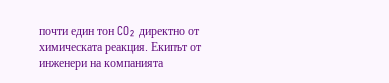почти един тон CO₂ директно от химическата реакция. Екипът от инженери на компанията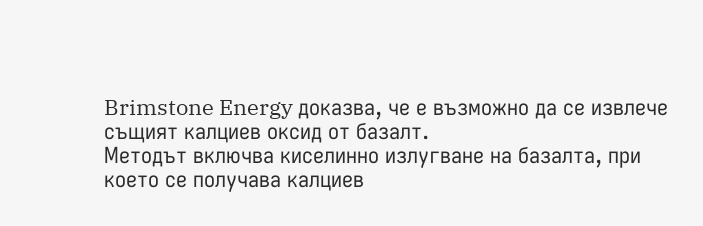Brimstone Energy доказва, че е възможно да се извлече същият калциев оксид от базалт.
Методът включва киселинно излугване на базалта, при което се получава калциев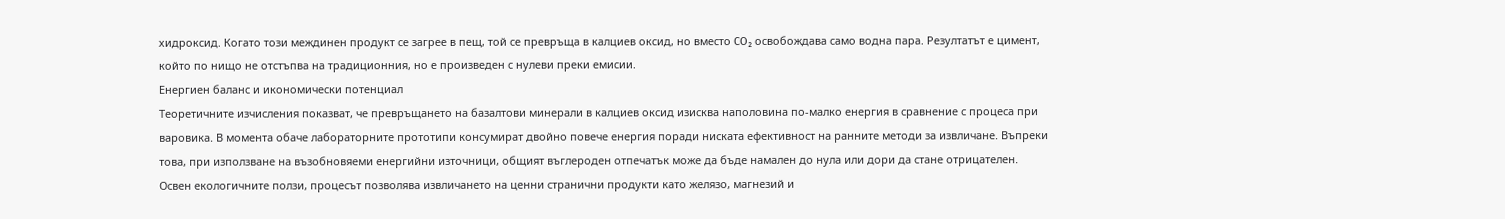хидроксид. Когато този междинен продукт се загрее в пещ, той се превръща в калциев оксид, но вместо CO₂ освобождава само водна пара. Резултатът е цимент, който по нищо не отстъпва на традиционния, но е произведен с нулеви преки емисии.
Енергиен баланс и икономически потенциал
Теоретичните изчисления показват, че превръщането на базалтови минерали в калциев оксид изисква наполовина по-малко енергия в сравнение с процеса при варовика. В момента обаче лабораторните прототипи консумират двойно повече енергия поради ниската ефективност на ранните методи за извличане. Въпреки това, при използване на възобновяеми енергийни източници, общият въглероден отпечатък може да бъде намален до нула или дори да стане отрицателен.
Освен екологичните ползи, процесът позволява извличането на ценни странични продукти като желязо, магнезий и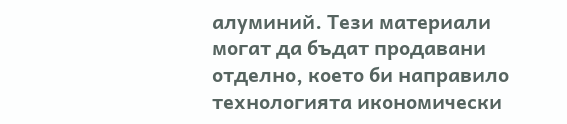алуминий. Тези материали могат да бъдат продавани отделно, което би направило технологията икономически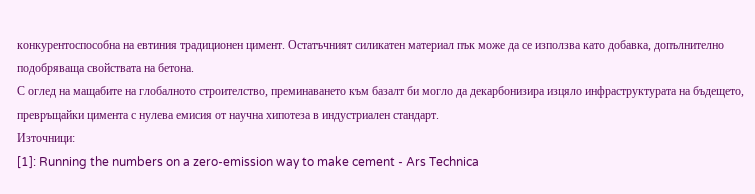конкурентоспособна на евтиния традиционен цимент. Остатъчният силикатен материал пък може да се използва като добавка, допълнително подобряваща свойствата на бетона.
С оглед на мащабите на глобалното строителство, преминаването към базалт би могло да декарбонизира изцяло инфраструктурата на бъдещето, превръщайки цимента с нулева емисия от научна хипотеза в индустриален стандарт.
Източници:
[1]: Running the numbers on a zero-emission way to make cement - Ars Technica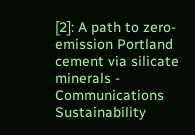[2]: A path to zero-emission Portland cement via silicate minerals - Communications Sustainability